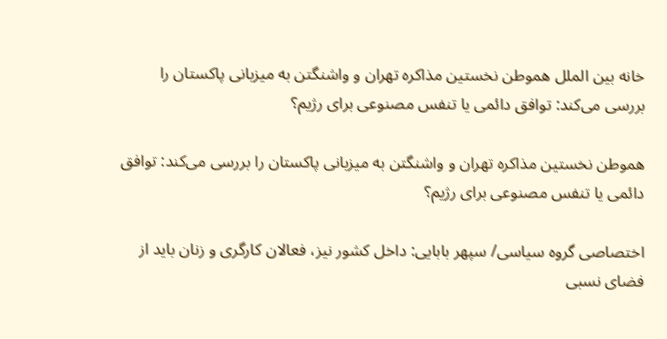خانه بین الملل هموطن نخستین مذاکره تهران و واشنگتن به میزبانی پاکستان را بررسی می‌کند: توافق دائمی یا تنفس مصنوعی برای رژیم؟

هموطن نخستین مذاکره تهران و واشنگتن به میزبانی پاکستان را بررسی می‌کند: توافق دائمی یا تنفس مصنوعی برای رژیم؟

اختصاصی گروه سیاسی/ سپهر بابایی: داخل کشور نیز، فعالان کارگری و زنان باید از فضای نسبی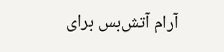آرام آتش‌بس برای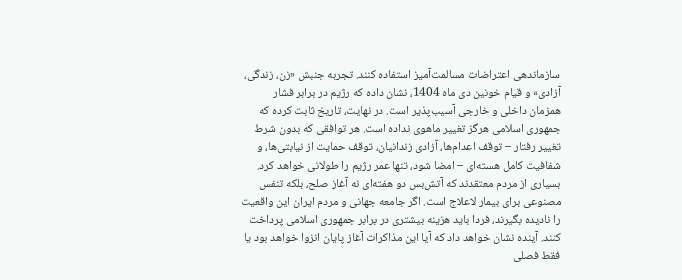سازماندهی اعتراضات مسالمت‌آمیز استفاده کنند. تجربه جنبش «زن، زندگی، آزادی» و قیام خونین دی ماه 1404، نشان داده که رژیم در برابر فشار همزمان داخلی و خارجی آسیب‌پذیر است. در نهایت، تاریخ ثابت کرده که جمهوری اسلامی هرگز تغییر ماهوی نداده است. هر توافقی که بدون شرط تغییر رفتار – توقف اعدام‌ها، آزادی زندانیان، توقف حمایت از نیابتی‌ها، و شفافیت کامل هسته‌ای – امضا شود، تنها عمر رژیم را طولانی خواهد کرد. بسیاری از مردم معتقدند که آتش‌بس دو هفته‌ای نه آغاز صلح، بلکه تنفس مصنوعی برای بیمار لاعلاج است. اگر جامعه جهانی و مردم ایران این واقعیت را نادیده بگیرند، فردا باید هزینه بیشتری در برابر جمهوری اسلامی پرداخت کنند. آینده نشان خواهد داد که آیا این مذاکرات آغاز پایان انزوا خواهد بود یا فقط فصلی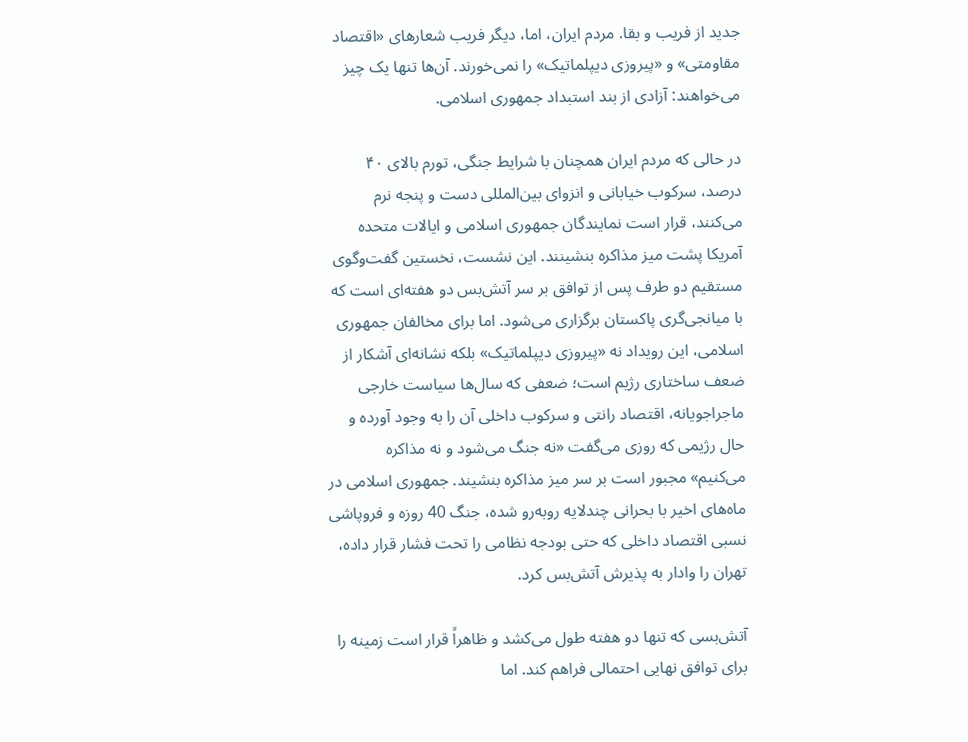جدید از فریب و بقا. مردم ایران، اما، دیگر فریب شعارهای «اقتصاد مقاومتی» و «پیروزی دیپلماتیک» را نمی‌خورند. آن‌ها تنها یک چیز می‌خواهند: آزادی از بند استبداد جمهوری اسلامی.

در حالی که مردم ایران همچنان با شرایط جنگی، تورم بالای ۴۰ درصد، سرکوب خیابانی و انزوای بین‌المللی دست و پنجه نرم می‌کنند، قرار است نمایندگان جمهوری اسلامی و ایالات متحده آمریکا پشت میز مذاکره بنشینند. این نشست، نخستین گفت‌وگوی مستقیم دو طرف پس از توافق بر سر آتش‌بس دو هفته‌ای است که با میانجی‌گری پاکستان برگزاری می‌شود. اما برای مخالفان جمهوری اسلامی، این رویداد نه «پیروزی دیپلماتیک» بلکه نشانه‌ای آشکار از ضعف ساختاری رژیم است؛ ضعفی که سال‌ها سیاست خارجی ماجراجویانه، اقتصاد رانتی و سرکوب داخلی آن را به وجود آورده و حال رژیمی که روزی می‌گفت «نه جنگ می‌شود و نه مذاکره می‌کنیم» مجبور است بر سر میز مذاکره بنشیند. جمهوری اسلامی در ماه‌های اخیر با بحرانی چندلایه روبه‌رو شده، جنگ 40 روزه و فروپاشی نسبی اقتصاد داخلی که حتی بودجه نظامی را تحت فشار قرار داده، تهران را وادار به پذیرش آتش‌بس کرد.

آتش‌بسی که تنها دو هفته طول می‌کشد و ظاهراً قرار است زمینه را برای توافق نهایی احتمالی فراهم کند. اما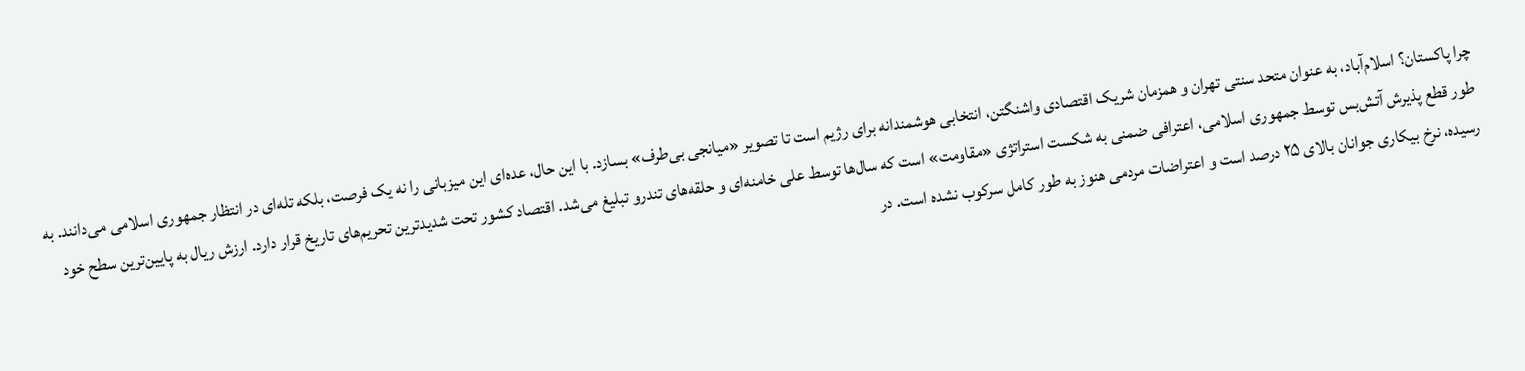چرا پاکستان؟ اسلام‌آباد، به عنوان متحد سنتی تهران و همزمان شریک اقتصادی واشنگتن، انتخابی هوشمندانه برای رژیم است تا تصویر «میانجی بی‌طرف» بسازد. با این حال، عده‌ای این میزبانی را نه یک فرصت، بلکه تله‌ای در انتظار جمهوری اسلامی می‌دانند. به طور قطع پذیرش آتش‌بس توسط جمهوری اسلامی، اعترافی ضمنی به شکست استراتژی «مقاومت» است که سال‌ها توسط علی خامنه‌ای و حلقه‌های تندرو تبلیغ می‌شد. اقتصاد کشور تحت شدیدترین تحریم‌های تاریخ قرار دارد. ارزش ریال به پایین‌ترین سطح خود رسیده، نرخ بیکاری جوانان بالای ۲۵ درصد است و اعتراضات مردمی هنوز به طور کامل سرکوب نشده است. در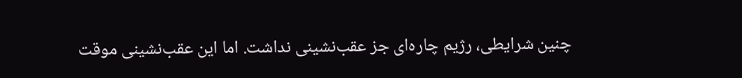چنین شرایطی، رژیم چاره‌ای جز عقب‌نشینی نداشت. اما این عقب‌نشینی موقت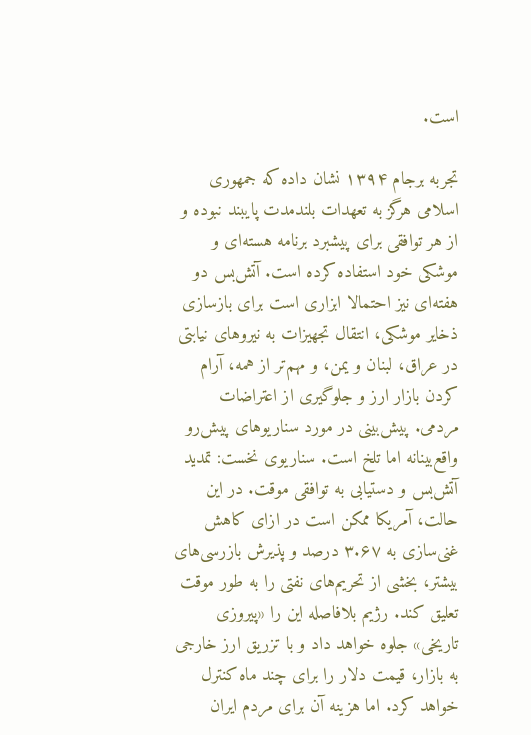است.

تجربه برجام ۱۳۹۴ نشان داده که جمهوری اسلامی هرگز به تعهدات بلندمدت پایبند نبوده و از هر توافقی برای پیشبرد برنامه هسته‌ای و موشکی خود استفاده کرده است. آتش‌بس دو هفته‌ای نیز احتمالا ابزاری است برای بازسازی ذخایر موشکی، انتقال تجهیزات به نیروهای نیابتی در عراق، لبنان و یمن، و مهم‌تر از همه، آرام کردن بازار ارز و جلوگیری از اعتراضات مردمی. پیش‌بینی در مورد سناریوهای پیش‌رو واقع‌بینانه اما تلخ است. سناریوی نخست: تمدید آتش‌بس و دستیابی به توافقی موقت. در این حالت، آمریکا ممکن است در ازای کاهش غنی‌سازی به ۳.۶۷ درصد و پذیرش بازرسی‌های بیشتر، بخشی از تحریم‌های نفتی را به طور موقت تعلیق کند. رژیم بلافاصله این را «پیروزی تاریخی» جلوه خواهد داد و با تزریق ارز خارجی به بازار، قیمت دلار را برای چند ماه کنترل خواهد کرد. اما هزینه آن برای مردم ایران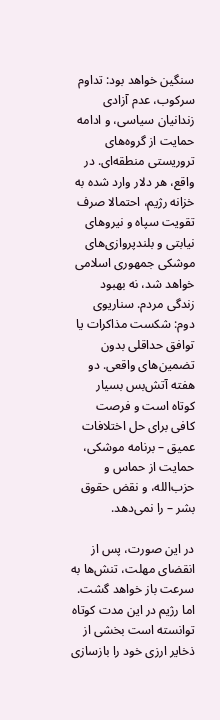سنگین خواهد بود: تداوم سرکوب، عدم آزادی زندانیان سیاسی، و ادامه حمایت از گروه‌های تروریستی منطقه‌ای. در واقع، هر دلار وارد شده به خزانه رژیم، احتمالا صرف تقویت سپاه و نیروهای نیابتی و بلندپروازی‌های موشکی جمهوری اسلامی خواهد شد، نه بهبود زندگی مردم. سناریوی دوم: شکست مذاکرات یا توافق حداقلی بدون تضمین‌های واقعی. دو هفته آتش‌بس بسیار کوتاه است و فرصت کافی برای حل اختلافات عمیق – برنامه موشکی، حمایت از حماس و حزب‌الله، و نقض حقوق بشر – را نمی‌دهد.

در این صورت، پس از انقضای مهلت، تنش‌ها به سرعت باز خواهد گشت. اما رژیم در این مدت کوتاه توانسته است بخشی از ذخایر ارزی خود را بازسازی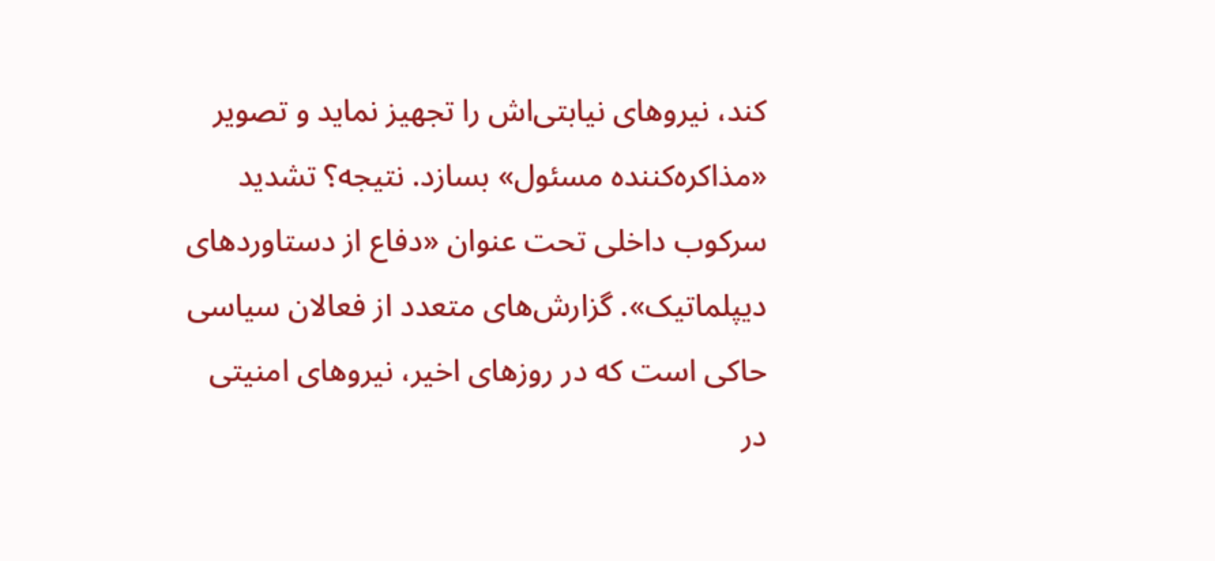کند، نیروهای نیابتی‌اش را تجهیز نماید و تصویر «مذاکره‌کننده مسئول» بسازد. نتیجه؟ تشدید سرکوب داخلی تحت عنوان «دفاع از دستاوردهای دیپلماتیک». گزارش‌های متعدد از فعالان سیاسی حاکی است که در روزهای اخیر، نیروهای امنیتی در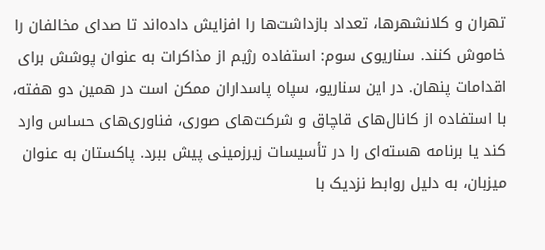تهران و کلانشهرها، تعداد بازداشت‌ها را افزایش داده‌اند تا صدای مخالفان را خاموش کنند. سناریوی سوم: استفاده رژیم از مذاکرات به عنوان پوشش برای اقدامات پنهان. در این سناریو، سپاه پاسداران ممکن است در همین دو هفته، با استفاده از کانال‌های قاچاق و شرکت‌های صوری، فناوری‌های حساس وارد کند یا برنامه هسته‌ای را در تأسیسات زیرزمینی پیش ببرد. پاکستان به عنوان میزبان، به دلیل روابط نزدیک با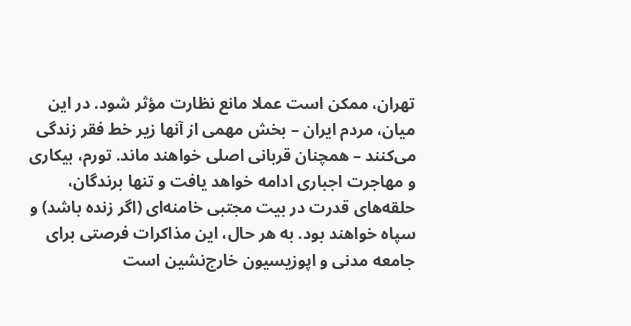تهران، ممکن است عملا مانع نظارت مؤثر شود. در این میان، مردم ایران – بخش مهمی از آنها زیر خط فقر زندگی می‌کنند – همچنان قربانی اصلی خواهند ماند. تورم، بیکاری و مهاجرت اجباری ادامه خواهد یافت و تنها برندگان، حلقه‌های قدرت در بیت مجتبی خامنه‌ای (اگر زنده باشد) و سپاه خواهند بود. به هر حال، این مذاکرات فرصتی برای جامعه مدنی و اپوزیسیون خارج‌نشین است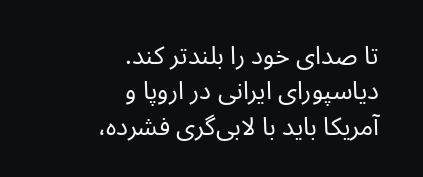تا صدای خود را بلندتر کند. دیاسپورای ایرانی در اروپا و آمریکا باید با لابی‌گری فشرده،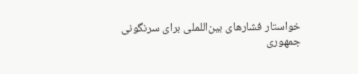خواستار فشارهای بین‌اللملی برای سرنگونی جمهوری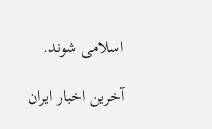اسلامی شوند.

آخرین اخبار ایران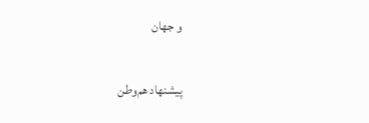و جهان

پیشنهاد هم‌وطن